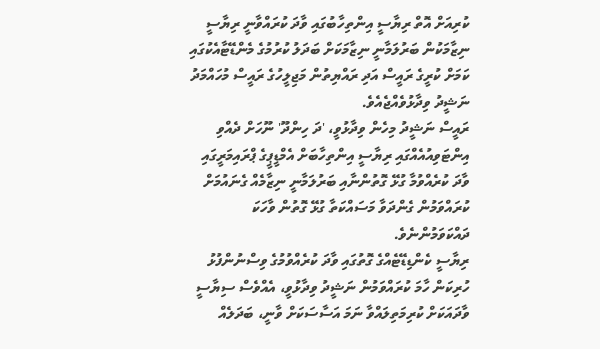ކުރިއަށް އޮތް ރިޔާސީ އިންތިހާބުގައި ވާދަ ކުރައްވާނީ ރިޔާސީ ނިޒާމަކުން ބަރުލަމާނީ ނިޒާމަކަށް ބަދަލު ކުރުމުގެ މެންޑޭޓާއެކުގައި ކަމަށް ކުރީގެ ރައީސް އަދި ރައްޔިތުން މަޖިލީހުގެ ރައީސް މުހައްމަދު ނަޝީދު ވިދާޅުވެއްޖެއެވެ.
ރައީސް ނަޝީދު މިހެން ވިދާޅުވީ، 'ދަ ހިންދޫ' ނޫހަށް ދެއްވި އިންޓަވިއުއެއްގައި ރިޔާސީ އިންތިހާބަށް އެމްޑީޕީގެ ޕްރައިމަރީގައި ވާދަ ކުރެއްވުމާ ގުޅޭ ގޮތުންނާއި ބަރުލަމާނީ ނިޒާމެއް ގެނައުމަށް ކުރައްވަމުން ގެންދަވާ މަސައްކަތާ ގުޅޭ ގޮތުން ވާހަކަ ދައްކަވަމުންނެވެ.
ރިޔާސީ ކެންޑިޑޭޓެއްގެ ގޮތުގައި ވާދަ ކުރެއްވުމުގެ ވިސްނުންފުޅު ހުރިކަން ހާމަ ކުރައްވަމުން ނަޝީދު ވިދާޅުވީ، އެއްވެސް ސިޔާސީ ވާދައަކަށް ކުރިމަތިލައްވާ ނަމަ އަސާސަކަށް ވާނީ، ބަދަލެއް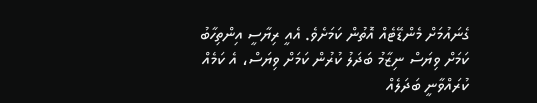ގެނައުމަށް މެންޑޭޓެއް އޮތުން ކަމަށެވެ. އެއީ ރިޔާސީ އިންތިހާބު ކަމަށް ވިޔަސް ނިޒާމު ބަދަލު ކުރުން ކަމަށް ވިޔަސް، އެ ކަމެއް ކުރައްވާނީ ބަދަލެއް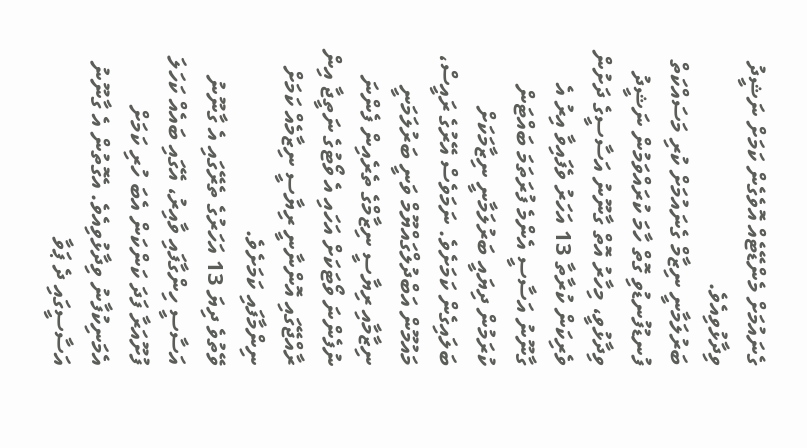ގެނައުމަށް މެންޑޭޓެއް އޮވެގެން ކަމަށް ނަޝީދު ވިދާޅުވިއެވެ.
ބަރުލަމާނީ ނިޒާމް ގެނައުމަށް ކުރި މަސައްކަތް ފުނޑުފުނޑުވި ގޮތް ހާމަ ކުރައްވަމުން ނަޝީދު ވިދާޅުވީ، މިހާރު އޮތް ގާނޫނު އަސާސީގެ ދަށުން ވެރިކަން ކުރާތާ 13 އަހަރު ވެފައިވާ އިރު އެ ގާނޫނު އަސާސީ އެންމެ ފުރަތަމަ ބައްޓަން ކުރަމުން ދިޔައީ ބަރުލަމާނީ ނިޒާމަކަށް ބަލައިގެން ކަމަށެވެ. ނަމަވެސް އޭރުގެ ރައީސް، މައުމޫން އަބްދުލްގައްޔޫމް ވަނީ ބަރުލަމަނީ ނިޒާމާއި ރިޔާސީ ނިޒާމްގެ ތެރެއިން ފެންނަ ނުފެންނަ ވޯޓަކަށް އަހައި އެ ވޯޓުގެ ނަތީޖާ އިން ރާއްޖޭގައި އޮންނާނީ ރިޔާސީ ނިޒާމެއް ކަމަށް ނިންމާފައި ކަމަށެވެ.
ވޭތުވެ ދިޔަ 13 އަހަރުގެ ތެރޭގައި އެ ގާނޫނު އަސާސީ ހިންގާފައި ވާއިރު، އޭގައި ބައެއް ކަހަލަ ފުށޫއަރާ ފަދަ ކަންކަން އެބަ ހުރި ކަމަށް އެމަނިކުފާނު ވިދާޅުވިއެވެ. އެގޮތުން އެ ގާނޫނު އަސާސީގައި ދެ ޕަވާ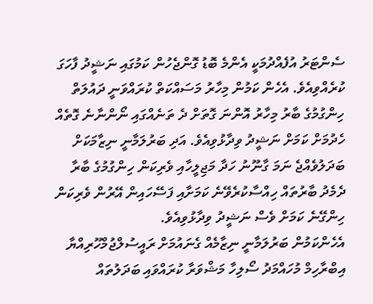ސެންޓަރު އުފެއްދުމަކީ އެންމެ ބޮޑު ގޮންޖެހުން ކަމުގައި ނަޝީދު ފާހަގަ ކުރެއްވިއެވެ. އެހެން ކަމުން މިހާރު މަސައްކަތް ކުރައްވަނީ ދައުލަތް ހިންގުމުގެ ބާރު މިހާރު އޮންނަ ގޮތަށް ދެ ތަނެއްގައި ނޯންނާނެ ގޮތެއް ހެދުމަށް ކަމަށް ނަޝީދު ވިދާޅުވިއެވެ. އަދި ބަރުލަމާނީ ނިޒާމަކަށް ބަދަލުވެއްޖެ ނަމަ ގާނޫނު ހަދާ މަޖިލީހާއި ވެރިކަން ހިންގުމުގެ ބާރާ ދެމެދު ބާރުތައް ހިއްސާކުރެވޭނެ ކަމަށާއި ފަސޭހައިން އޭރުން ވެރިކަން ހިންގޭނެ ކަމަށް ވެސް ނަޝީދު ވިދާޅުވިއެވެ.
އެހެންކަމުން ބަރުލަމާނީ ނިޒާމެއް ގެނައުމަށް ރައީސުލްޖުމްހޫރިއްޔާ އިބްރާހިމް މުހައްމަދު ސޯލިހާ މަޝްވަރާ ކުރައްވައި ބަދަލުތައް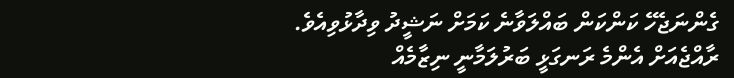ގެންނަޖެހޭ ކަންކަން ބައްލަވާނެ ކަމަށް ނަޝީދު ވިދާޅުވިއެވެ.
ރާއްޖެއަށް އެންމެ ރަނގަޅީ ބަރުލަމާނީ ނިޒާމެއް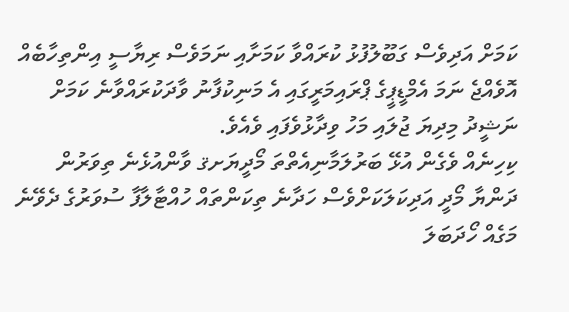ކަމަށް އަދިވެސް ގަބޫލުފުޅު ކުރައްވާ ކަމަށާއި ނަމަވެސް ރިޔާސީ އިންތިހާބެއް އޮވެއްޖެ ނަމަ އެމްޑީޕީގެ ޕްރައިމަރީގައި އެ މަނިކުފާނު ވާދަކުރައްވާނެ ކަމަށް ނަޝީދު މިދިޔަ ޖުލައި މަހު ވިދާޅުވެފައި ވެއެވެ.
ކިހިނެއް ވެގެން އުޅޭ ބަރުލަމާނިއެތްތަ މޯދީޔަށޤ ވާންއުޅެނެ ތިވަރުން ދަންޔާ މޯދީ އަދިކަލަކަށްވެސް ހަދާނެ ތިކަންތައް ހުއްޓާލާފާ ސުވަރުގެ ދެވޭނެ މަގެއް ހޯދަބަލަ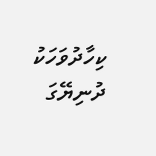ކިހާދުވަހަކު ދުނިޔޭގަ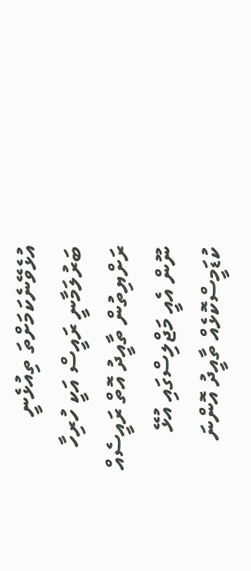އުޅެވޭނެކަމަށްތަ ތިއުޅެނީ
ބަރުލަމާނީ ރައީސް އަކީ ހުރިހާ ރަށްޔިތުން ތާއީދު އޮތް ރައީސެއް ނޫން އެއީ މަޖްލިސްގައި އުޅޭ ކުޑަމީސްކޮޅެއް ތާއީދު އޮންނަ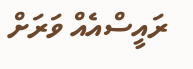ރައީސްއެއް ވަރަށް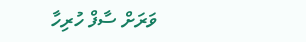ވަރަށް ސާފް ހުރިހާ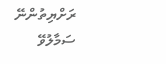ރަށްޔިތުންނޭ ސަމާލުވޭ